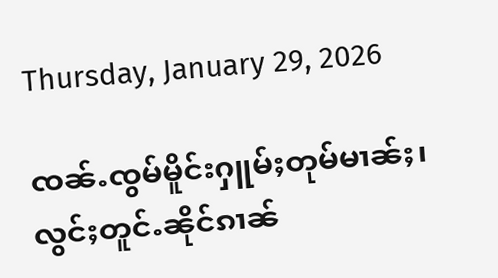Thursday, January 29, 2026

ၸၼ်ႉၸွမ်မိူင်းႁူမ်ႈတုမ်မၢၼ်ႈ၊ လွင်ႈတူင်ႉၼိုင်ၵၢၼ်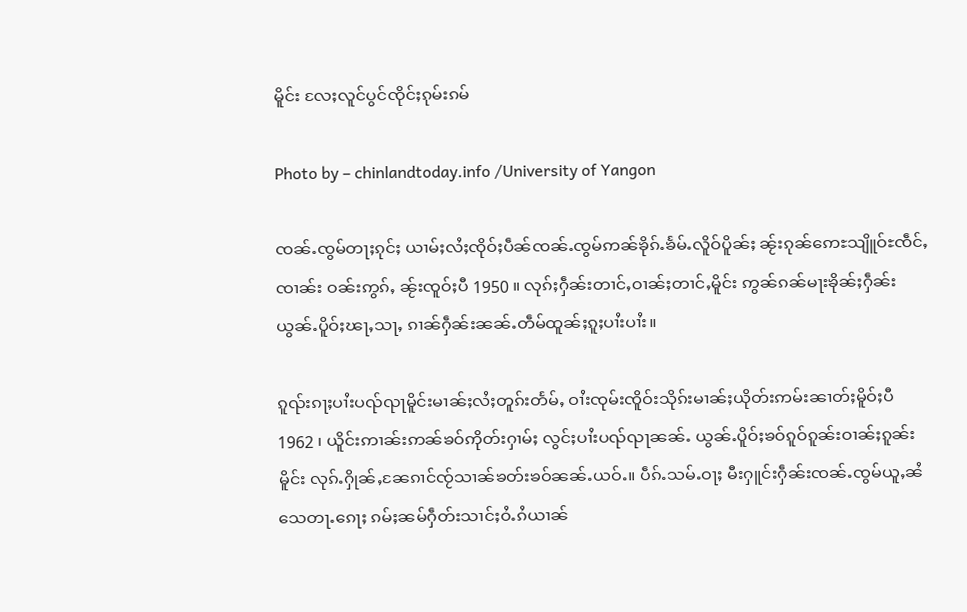မိူင်း လႄႈလူင်ပွင်ၸိုင်ႈၵုမ်းၵမ်

Photo by – chinlandtoday.info /University of Yangon

ၸၼ်ႉၸွမ်တႃႈၵုင်ႈ ယၢမ်ႈလႆႈၸိုဝ်ႈပဵၼ်ၸၼ်ႉၸွမ်ဢၼ်ၶိုၵ်ႉၶႅမ်ႉလိူဝ်ပိူၼ်ႈ ၼႂ်းၵုၼ်ဢေႊသျိူဝ်ႊၸဵင်ႇၸၢၼ်း ဝၼ်းဢွၵ်ႇ ၼႂ်းၸူဝ်ႈပီ 1950 ။ လုၵ်ႈႁဵၼ်းတၢင်ႇဝၢၼ်ႈတၢင်ႇမိူင်း ဢွၼ်ၵၼ်မႃးၶိုၼ်ႈႁဵၼ်း ယွၼ်ႉပိူဝ်ႈၽႃႇသႃႇ ၵၢၼ်ႁဵၼ်းၼၼ်ႉတဵမ်ထူၼ်ႈၵူႈပၢႆးပၢႆး။

ၵူၺ်းၵႃႈပၢႆးပၺ်ၺႃမိူင်းမၢၼ်ႈလႆႈတူၵ်းတႅမ်ႇ ဝၢႆးၸုမ်းၸိူဝ်းသိုၵ်းမၢၼ်ႈယိုတ်းဢမ်းၼၢတ်ႈမိူဝ်ႈပီ 1962 ၊ ယိူင်းဢၢၼ်းဢၼ်ၶဝ်ဢိုတ်းႁၢမ်ႈ လွင်ႈပၢႆးပၺ်ၺႃၼၼ်ႉ ယွၼ်ႉပိူဝ်ႈၶဝ်ၵူဝ်ၵူၼ်းဝၢၼ်ႈၵူၼ်းမိူင်း လုၵ်ႉႁိုၼ်ႇၼႄၵၢင်ၸႂ်သၢၼ်ၶတ်းၶဝ်ၼၼ်ႉယဝ်ႉ။ ပဵၵ်ႉသမ်ႉဝႃႈ မီးႁူင်းႁဵၼ်းၸၼ်ႉၸွမ်ယူႇၼႆသေတႃႉၵေႃႈ ၵမ်ႈၼမ်ႁဵတ်းသၢင်ႈဝႆႉၵႆယၢၼ်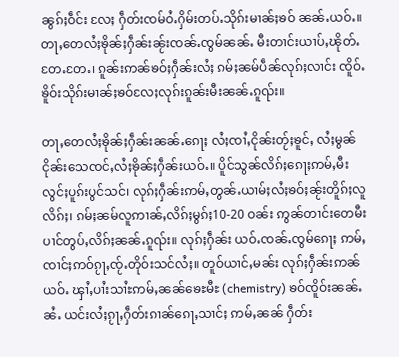ၼွၵ်ႈဝဵင်း လႄႈ ႁဵတ်းၸမ်ဝႆႉႁိမ်းတပ်ႉသိုၵ်းမၢၼ်ႈၶဝ် ၼၼ်ႉယဝ်ႉ။ တႃႇတေလႆႈၶိုၼ်ႈႁဵၼ်းၼႂ်းၸၼ်ႉၸွမ်ၼၼ်ႉ မီးတၢင်းယၢပ်ႇၽိုတ်ႉတႄႉတႄႉ၊ ၵူၼ်းဢၼ်ၶဝ်ႈႁဵၼ်းလႆႈ ၵမ်ႈၼမ်ပဵၼ်လုၵ်ႈလၢင်း ၸိူဝ်ႉၶိူဝ်းသိုၵ်းမၢၼ်ႈၶဝ်လႄႈလုၵ်းၵူၼ်းမီးၼၼ်ႉၵူၺ်း။

တႃႇတေလႆႈၶိုၼ်ႈႁဵၼ်းၼၼ်ႉၵေႃႈ လႆႈၸၢႆႇငိုၼ်းတႂ်ႈၶူင်ႇ လႆႈမွၼ်ငိုၼ်းသေၸင်ႇလႆႈၶိုၼ်ႈႁဵၼ်းယဝ်ႉ။ ပိူင်သွၼ်လိၵ်ႈၵေႃႈဢမ်ႇမီးလွင်ႈပူၵ်းပွင်သင်၊ လုၵ်ႈႁဵၼ်းဢမ်ႇတွၼ်ႉယၢမ်ႈလႆႈၶဝ်ႈၼႂ်းတိူၵ်ႈလူလိၵ်ႈ၊ ၵမ်ႈၼမ်လူဢၢၼ်ႇလိၵ်ႈမွၵ်ႈ10-20 ဝၼ်း ဢွၼ်တၢင်းတေမီးပၢင်တွပ်ႇလိၵ်ႈၼၼ်ႉၵူၺ်း။ လုၵ်ႈႁဵၼ်း ယဝ်ႉၸၼ်ႉၸွမ်ၵေႃႈ ဢမ်ႇၸၢင်ႈဢဝ်ၵႂႃႇၸႂ်ႉတိုဝ်းသင်လႆႈ။ တူဝ်ယၢင်ႇမၼ်း လုၵ်ႈႁဵၼ်းဢၼ်ယဝ်ႉ ၾၢႆႇပၢႆးသၢႆႊဢမ်ႇၼၼ်ၶေႊမီႊ (chemistry) ၶဝ်ၸိူဝ်းၼၼ်ႉၼႆႉ ယင်းလႆႈၵႂႃႇႁဵတ်းၵၢၼ်ၵေႃႇသၢင်ႈ ဢမ်ႇၼၼ် ႁဵတ်း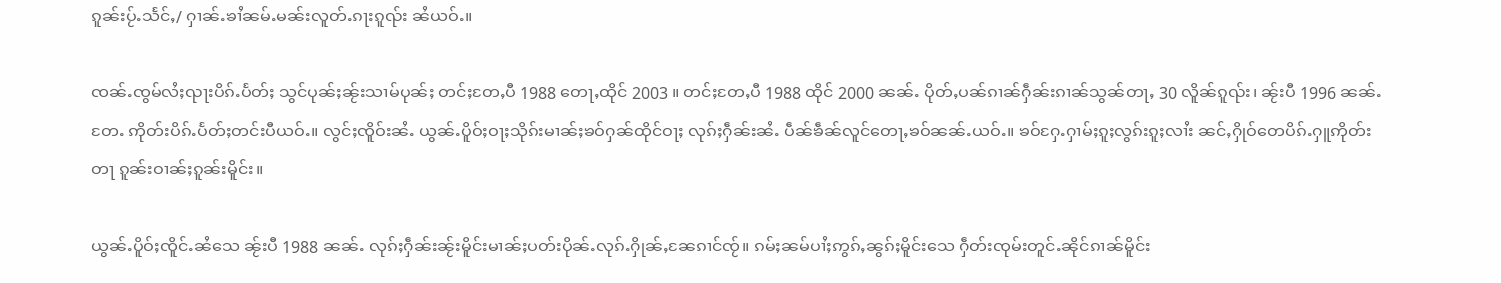ၵူၼ်းပႂ်ႉသႅင်ႇ/ ႁၢၼ်ႉၶၢႆၼမ်ႉမၼ်းလူတ်ႉၵႃးၵူၺ်း ၼႆယဝ်ႉ။

ၸၼ်ႉၸွမ်လႆႈၺႃးပိၵ်ႉပႅတ်ႈ သွင်ပုၼ်ႈၼႂ်းသၢမ်ပုၼ်ႈ တင်ႈတႄႇပီ 1988 တေႃႇထိုင် 2003 ။ တင်ႈတႄႇပီ 1988 ထိုင် 2000 ၼၼ်ႉ ပိုတ်ႇပၼ်ၵၢၼ်ႁဵၼ်းၵၢၼ်သွၼ်တႃႇ 30 လိူၼ်ၵူၺ်း၊ ၼႂ်းပီ 1996 ၼၼ်ႉတႄႉ ဢိုတ်းပိၵ်ႉပႅတ်ႈတင်းပီယဝ်ႉ။ လွင်ႈၸိူဝ်းၼႆႉ ယွၼ်ႉပိူဝ်ႈဝႃႈသိုၵ်းမၢၼ်ႈၶဝ်ႁၼ်ထိုင်ဝႃႈ လုၵ်ႈႁဵၼ်းၼႆႉ ပဵၼ်ၶဵၼ်လူင်တေႃႇၶဝ်ၼၼ်ႉယဝ်ႉ။ ၶဝ်ႁႄႉႁၢမ်ႈၵူႈလွၵ်းၵူႈလၢႆး ၼင်ႇႁိုဝ်တေပိၵ်ႉႁူဢိုတ်းတႃ ၵူၼ်းဝၢၼ်ႈၵူၼ်းမိူင်း။

ယွၼ်ႉပိူဝ်ႈၸိူင်ႉၼႆသေ ၼႂ်းပီ 1988 ၼၼ်ႉ လုၵ်ႈႁဵၼ်းၼႂ်းမိူင်းမၢၼ်ႈပတ်းပိုၼ်ႉလုၵ်ႉႁိုၼ်ႇၼႄၵၢင်ၸႂ်။ ၵမ်ႈၼမ်ပၢႆႈဢွၵ်ႇၼွၵ်ႈမိူင်းသေ ႁဵတ်းၸုမ်းတူင်ႉၼိုင်ၵၢၼ်မိူင်း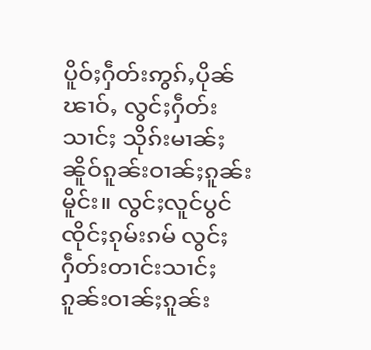ပိူဝ်ႈႁဵတ်းဢွၵ်ႇပိုၼ်ၽၢဝ်ႇ လွင်ႈႁဵတ်းသၢင်ႈ သိုၵ်းမၢၼ်ႈၼိူဝ်ၵူၼ်းဝၢၼ်ႈၵူၼ်းမိူင်း။ လွင်ႈလူင်ပွင်ၸိုင်ႈၵုမ်းၵမ် လွင်ႈႁဵတ်းတၢင်းသၢင်ႈၵူၼ်းဝၢၼ်ႈၵူၼ်း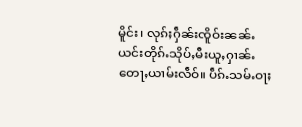မိူင်း၊ လုၵ်ႈႁဵၼ်းၸိူဝ်းၼၼ်ႉ ယင်းတိုၵ်ႉသိုပ်ႇမီးယူႇႁၢၼ်ႉတေႃႇယၢမ်းလဵဝ်။ ပဵၵ်ႉသမ်ႉဝႃႈ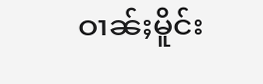ဝၢၼ်ႈမိူင်း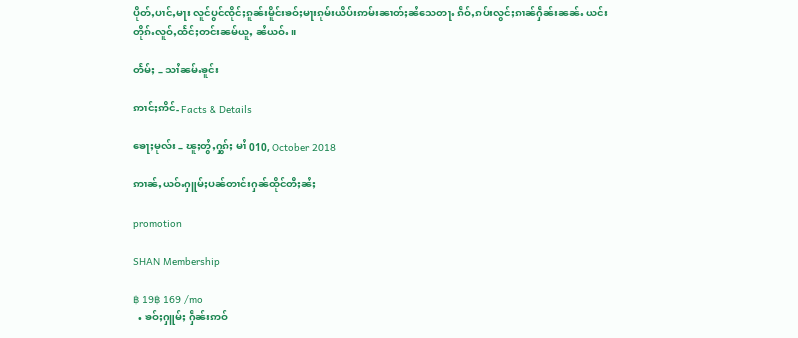ပိုတ်ႇပၢင်ႇမႃး လူင်ပွင်ၸိုင်ႈၵူၼ်းမိူင်းၶဝ်ႈမႃးၵုမ်းယိပ်းဢမ်းၼၢတ်ႈၼႆသေတႃႉ ၵဵဝ်ႇၵပ်းလွင်ႈၵၢၼ်ႁဵၼ်းၼၼ်ႉ ယင်းတိုၵ်ႉလူဝ်ႇထႅင်ႈတင်းၼမ်ယူႇ ၼႆယဝ်ႉ။

တႅမ်ႈ – သၢႆၼမ်ႉၶူင်း

ဢၢင်ႈဢိင်- Facts & Details

ၶေႃႈမုလ်း – ၽူႈတွႆႇႁွၵ်ႈ မၢႆ 010, October 2018

ဢၢၼ်ႇယဝ်ႉႁူမ်ႈပၼ်တၢင်းႁၼ်ထိုင်တီႈၼႆႈ

promotion

SHAN Membership

฿ 19฿ 169 /mo
  • ၶဝ်ႈႁူမ်ႈ ႁဵၼ်းဢဝ်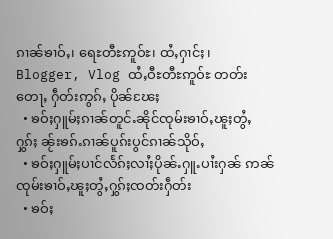ၵၢၼ်ၶၢဝ်ႇ၊ ရေႊတီႊဢူဝ်ႊ၊ ထႆႇႁၢင်ႈ၊ Blogger, Vlog ထႆႇဝီႊတီႊဢူဝ်ႊ တတ်းတေႃႇ ႁဵတ်းဢွၵ်ႇ ပိုၼ်ၽႄႈ
  • ၶဝ်ႈႁူမ်ႈၵၢၼ်တူင်ႉၼိုင်ၸုမ်းၶၢဝ်ႇၽူႈတွႆႇႁွၵ်ႈ ၼႂ်းၶၵ်ႉၵၢၼ်ပူၵ်းပွင်ၵၢၼ်သိုဝ်ႇ
  • ၶဝ်ႈႁူမ်ႈပၢင်လႅၵ်ႈလၢႆႈပိုၼ်ႉႁူႉပၢႆးႁၼ် ဢၼ်ၸုမ်းၶၢဝ်ႇၽူႈတွႆႇႁွၵ်ႈၸတ်းႁဵတ်း
  • ၶဝ်ႈ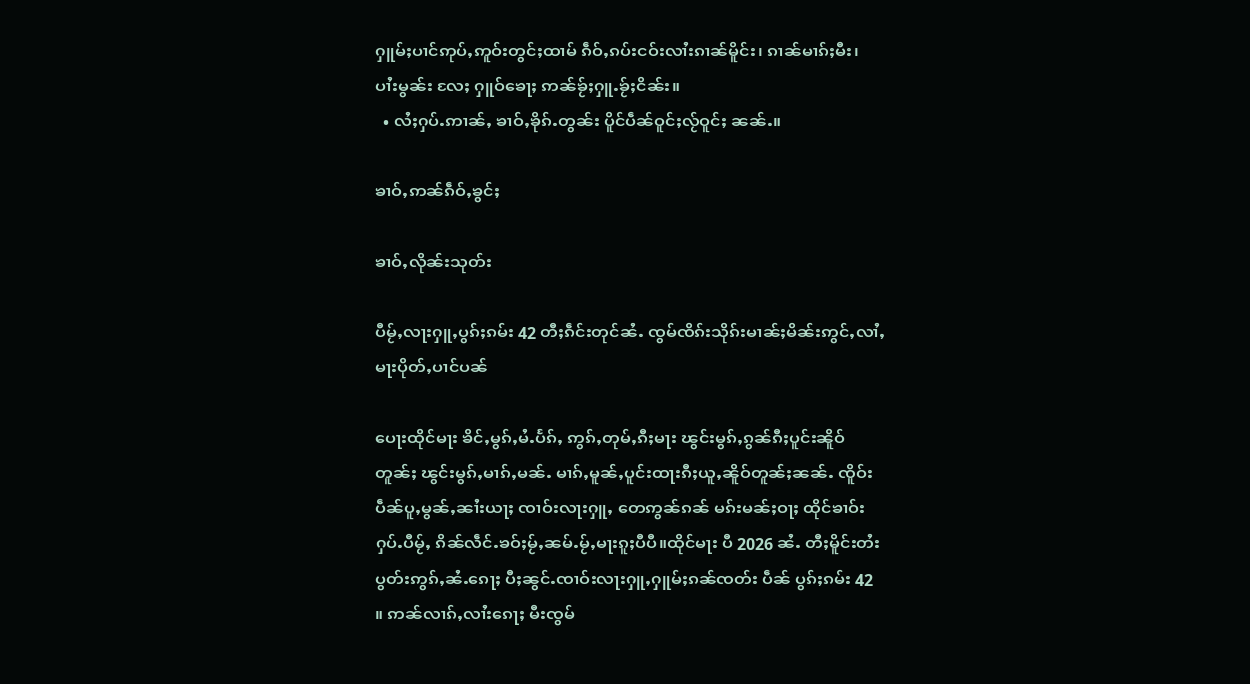ႁူမ်ႈပၢင်ဢုပ်ႇဢူဝ်းတွင်ႈထၢမ် ၵဵဝ်ႇၵပ်းငဝ်းလၢႆးၵၢၼ်မိူင်း၊ ၵၢၼ်မၢၵ်ႈမီး၊ ပၢႆးမွၼ်း လႄႈ ႁူဝ်ၶေႃႈ ဢၼ်ၶႂ်ႈႁူႉၶႂ်ႈငိၼ်း။
  • လႆႈႁပ်ႉဢၢၼ်ႇ ၶၢဝ်ႇၶိုၵ်ႉတွၼ်း ပိူင်ပဵၼ်ဝူင်ႈလႂ်ဝူင်ႈ ၼၼ်ႉ။

ၶၢဝ်ႇဢၼ်ၵဵဝ်ႇၶွင်ႈ

ၶၢဝ်ႇလိုၼ်းသုတ်း

ပီမႂ်ႇလႃးႁူႇပွၵ်ႈၵမ်း 42 တီႈၵဵင်းတုင်ၼႆႉ ၸွမ်ၸိၵ်းသိုၵ်းမၢၼ်ႈမိၼ်းဢွင်ႇလၢႆႇမႃးပိုတ်ႇပၢင်ပၼ်

ပေႃးထိုင်မႃး ၶိင်ႇမွၵ်ႇမႆႉပႅၵ်ႇ ဢွၵ်ႇတုမ်ႇၵီႈမႃး ၽွင်းမွၵ်ႇၵွၼ်ၵီႈပူင်းၼိူဝ်တူၼ်ႈ ၽွင်းမွၵ်ႇမၢၵ်ႇမၼ်ႉ မၢၵ်ႇမူၼ်ႇပူင်းထႃးၵီႈယူႇၼိူဝ်တူၼ်ႈၼၼ်ႉ ၸိူဝ်းပဵၼ်ပူႇမွၼ်ႇၼၢႆးယႃႈ ၸၢဝ်းလႃးႁူႇ တေဢွၼ်ၵၼ် မၵ်းမၼ်ႈဝႃႈ ထိုင်ၶၢဝ်းႁပ်ႉပီမႂ်ႇ ၵိၼ်လဵင်ႉၶဝ်ႈမႂ်ႇၼမ်ႉမႂ်ႇမႃးၵူႈပီပီ။ထိုင်မႃး ပီ 2026 ၼႆႉ တီႈမိူင်းတႆးပွတ်းဢွၵ်ႇၼႆႉၵေႃႈ ပီႈၼွင်ႉၸၢဝ်းလႃးႁူႇႁူမ်ႈၵၼ်ၸတ်း ပဵၼ် ပွၵ်ႈၵမ်း 42 ။ ဢၼ်လၢၵ်ႇလၢႆးၵေႃႈ မီးၸွမ်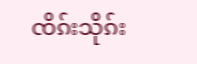ၸိၵ်းသိုၵ်း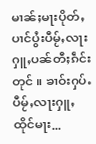မၢၼ်ႈမႃးပိုတ်ႇပၢင်ပွႆးပီမႂ်ႇလႃးႁူႇပၼ်တီႈၵဵင်းတုင် ။ ၶၢဝ်းႁပ်ႉပီမႂ်ႇလႃးႁူႇထိုင်မႃး...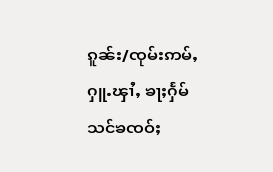ၵူၼ်း/ၸုမ်းဢမ်ႇႁူႉၾၢႆႇ ၶႃႈႁႅမ်သင်ၶၸဝ်ႈ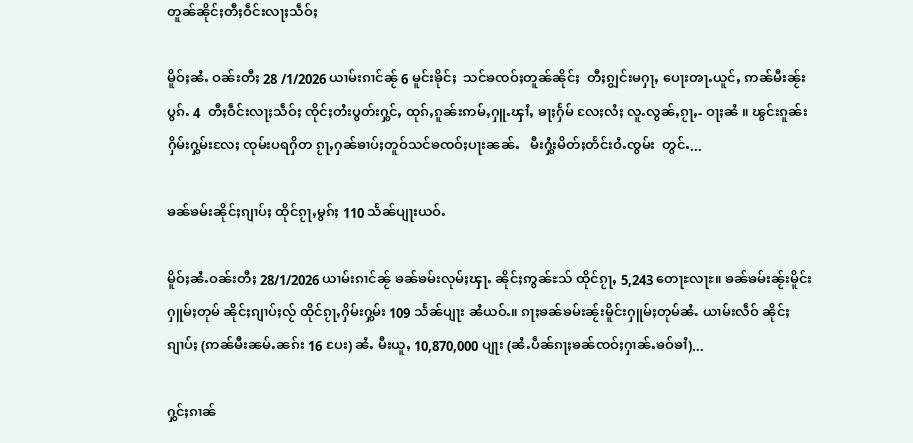တူၼ်ၼိုင်ႈတီႈဝဵင်းလႃႈသဵဝ်ႈ

မိူဝ်ႈၼႆႉ ဝၼ်းတီႈ 28 /1/2026 ယၢမ်းၵၢင်ၼႂ် 6 မူင်းၶိုင်ႈ  သင်ၶၸဝ်ႈတူၼ်ၼိုင်ႈ  တီႈၵျွင်းမႁႃႇ ပေႃးၻႃႉယူင်ႇ ဢၼ်မီးၼႂ်းပွၵ်ႉ 4  တီႈဝဵင်းလႃႈသဵဝ်ႈ ၸိုင်ႈတႆးပွတ်းႁွင်ႇ ထုၵ်ႇၵူၼ်းဢမ်ႇႁူႉၾၢႆႇ ၶႃႈႁႅမ် လႄႈလႆႈ လူႉလွၼ်ႇၵႂႃႇ- ဝႃႈၼႆ ။ ၽွင်းၵူၼ်းႁိမ်းႁွမ်းလႄႈ ၸုမ်းပရႁိတ ၵႂႃႇႁၼ်ၶၢပ်ႈတူဝ်သင်ၶၸဝ်ႈပႃးၼၼ်ႉ   မီးႁွႆးမိတ်ႈတႅင်းဝႆႉၸွမ်း  တွင်ႉ...

ၶၼ်ၶမ်းၼိုင်ႈၵျၢပ်ႈ ထိုင်ၵႂႃႇမွၵ်ႈ 110 သႅၼ်ပျႃးယဝ်ႉ

မိူဝ်ႈၼႆႉဝၼ်းတီႈ 28/1/2026 ယၢမ်းၵၢင်ၼႂ် ၶၼ်ၶမ်းလုမ်ႈၾႃႉ ၼိုင်ႈဢွၼ်ႊသ် ထိုင်ၵႂႃႇ 5,243 တေႃႊလႃႊ။ ၶၼ်ၶမ်းၼႂ်းမိူင်းႁူမ်ႈတုမ် ၼိုင်ႈၵျၢပ်ႈလႂ် ထိုင်ၵႂႃႇႁိမ်းႁွမ်း 109 သႅၼ်ပျႃး ၼႆယဝ်ႉ။ ၵႃႈၶၼ်ၶမ်းၼႂ်းမိူင်းႁူမ်ႈတုမ်ၼႆႉ ယၢမ်းလဵဝ် ၼိုင်ႈၵျၢပ်ႈ (ဢၼ်မီးၼမ်ႉၼၵ်း 16 ပႄး) ၼႆႉ မီးယူႇ 10,870,000 ပျႃး (ၼႆႉပဵၼ်ၵႃႈၶၼ်ၸဝ်ႈႁၢၼ်ႉၶဝ်ၶၢႆ)...

ႁွင်ႈၵၢၼ်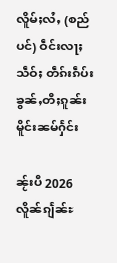လိူမ်ႈလႆႇ (စည်ပင်) ဝဵင်းလႃႈသဵဝ်ႈ တဵၵ်းၵဵပ်းၶွၼ်ႇတီႈၵူၼ်းမိူင်းၼမ်ႁႅင်း

ၼႂ်းပီ 2026 လိူၼ်ၵျႅၼ်ႊ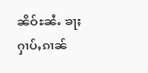ၼိဝ်ႊၼႆႉ ၶႃႈႁၢပ်ႇၵၢၼ်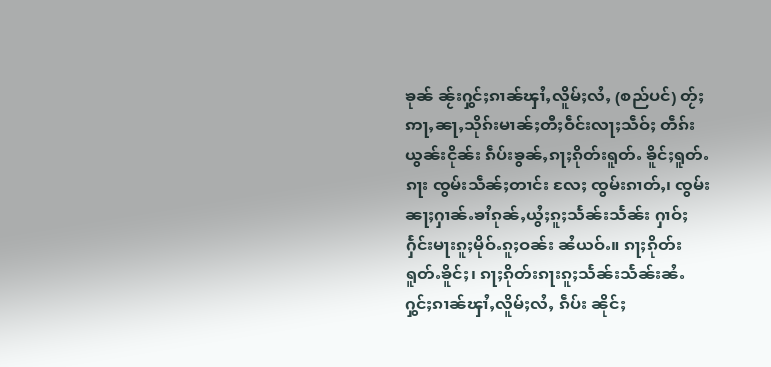ၶုၼ် ၼႂ်းႁွင်ႈၵၢၼ်ၾၢႆႇလိူမ်ႈလႆႇ (စည်ပင်) တႂ်ႈ ဢႃႇၼႃႇသိုၵ်းမၢၼ်ႈတီႈဝဵင်းလႃႈသဵဝ်ႈ တဵၵ်းယွၼ်းငိုၼ်း ၵဵပ်းၶွၼ်ႇၵႃႈၵိုတ်းရူတ်ႉ ၶိူင်ႈရူတ်ႉၵႃး ၸွမ်းသဵၼ်ႈတၢင်း လႄႈ ၸွမ်းၵၢတ်ႇ၊ ၸွမ်းၼႃႈႁၢၼ်ႉၶၢႆၵုၼ်ႇယွႆႈၵူႈသႅၼ်းသႅၼ်း ႁၢဝ်ႈႁႅင်းမႃးၵူႈမိုဝ်ႉၵူႈဝၼ်း ၼႆယဝ်ႉ။ ၵႃႈၵိုတ်းရူတ်ႉၶိူင်ႈ၊ ၵႃႈၵိုတ်းၵႃးၵူႈသႅၼ်းသႅၼ်းၼႆႉ ႁွင်ႈၵၢၼ်ၾၢႆႇလိူမ်ႈလႆႇ ၵဵပ်း ၼိုင်ႈ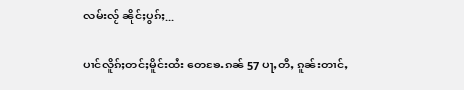လမ်းလႂ် ၼိုင်ႈပွၵ်ႈ...

ပၢင်လိူၵ်ႈတင်ႈမိူင်းထႆး တေၶႄႉၵၼ် 57 ပႃႇတီႇ ၵူၼ်းတၢင်ႇ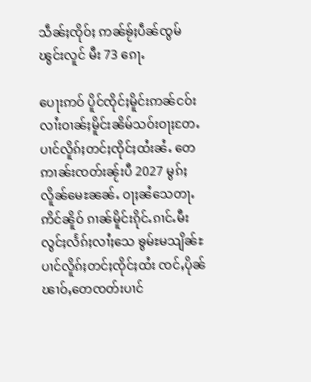သဵၼ်ႈၸိုဝ်ႈ ဢၼ်ၶႂ်ႈပဵၼ်ၸွမ်ၽွင်းလူင် မီး 73 ၵေႃႉ

ပေႃးဢဝ် ပိူင်ၸိုင်ႈမိူင်းဢၼ်ငဝ်းလၢႆးဝၢၼ်ႈမိူင်းၼိမ်သဝ်းဝႃႈတႄႉ ပၢင်လိူၵ်ႈတင်ႈၸိုင်ႈထႆးၼႆႉ တေဢၢၼ်းၸတ်းၼႂ်းပီ 2027 မွၵ်ႈလိူၼ်မေႊၼၼ်ႉ ဝႃႈၼႆသေတႃႉ ဢိင်ၼိူဝ် ၵၢၼ်မိူင်းၵိုင်ႉၵၢင်ႉမီးလွင်ႈလႅၵ်ႈလၢႆႈသေ ၶွမ်ႊမသျိၼ်ႊပၢင်လိူၵ်ႈတင်ႈၸိုင်ႈထႆး ၸင်ႇပိုၼ်ၽၢဝ်ႇတေၸတ်းပၢင်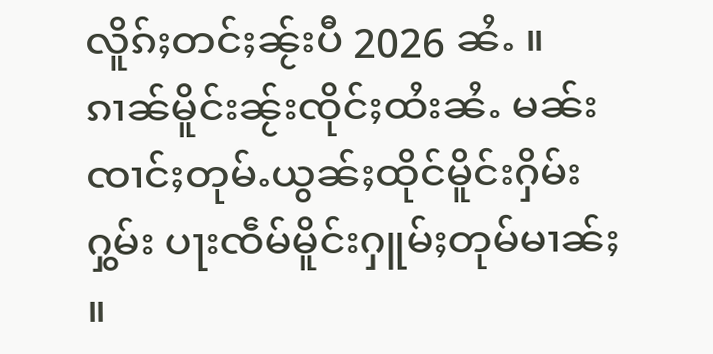လိူၵ်ႈတင်ႈၼႂ်းပီ 2026 ၼႆႉ ။ ၵၢၼ်မိူင်းၼႂ်းၸိုင်ႈထႆးၼႆႉ မၼ်းၸၢင်ႈတုမ်ႉယွၼ်ႈထိုင်မိူင်းႁိမ်းႁွမ်း ပႃးၸဵမ်မိူင်းႁူမ်ႈတုမ်မၢၼ်ႈ ။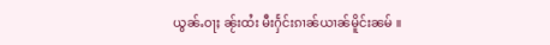ယွၼ်ႉဝႃႈ ၼႂ်းထႆး မီးႁႅင်းၵၢၼ်ယၢၼ်မိူင်းၼမ် ။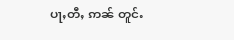ပႃႇတီႇ ဢၼ် တူင်ႉ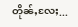တိုၼ်ႇလႄႈ...